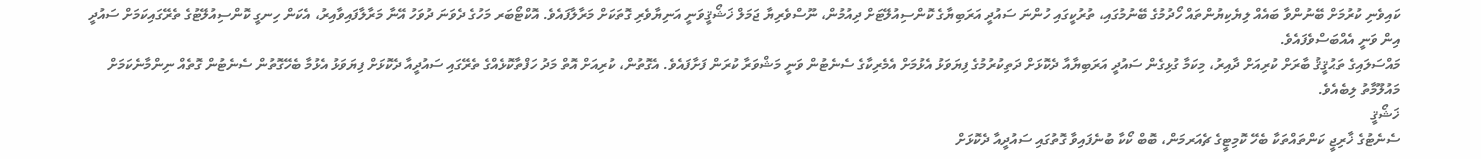ކައިވެނި ކުރުމަށް ބޭނުންވާ ބައެއް ލިޔެކިޔުންތައް ހޯދުމުގެ ބޭނުމުގައި، ތުރުކީގައި ހުންނަ ސައުދީ އަރަބިޔާގެ ކޮންސިއުލޭޓަށް ދިއުމުން، ނޫސްވެރިޔާ ޖަމަލް ޚަޝޯޤީވަނީ އަނިޔާވެރި ގޮތަކަށް މަރާލާފައެވެ. އޮކްޓޯބަރ މަހުގެ ދެވަނަ ދުވަހު އޭނާ މަރާލާފައިވާއިރު، އެކަން ހިނގީ ކޮންސިއުލޭޓުގެ ތެރޭގައިކަމަށް ސައުދީ އިން ވަނީ އެއްބަސްވެފައެވެ.
މައްސަލައިގެ ތަޙުޤީޤު ބާރަށް ކުރިއަށް ދާއިރު، މިކަމާ ގުޅިގެން ސައުދީ އަރަބިޔާއާ ދެކޮޅަށް ދަތިކުރުމުގެ ފިޔަވަޅު އެޅުމަށް އެމެރިކާގެ ސެނެޓުން ވަނީ މަޝްވަރާ ކުރަން ފަށާފައެވެ. އެގޮތުން، ކުރިއަށް އޮތް މަދު ހަފްތާކޮޅެއްގެ ތެރޭގައި ސައުދީއާ ދެކޮޅަށް ފިޔަވަޅު އެޅުމާ ބެހޭގޮތުން ސެނެޓުން ގޮތެއް ނިންމާނެކަމަށް މައުލޫމާތު ލިބެއެވެ.
ޚަޝޯޤީ
ސެނެޓުގެ ޚާރިޖީ ކަންތައްތަކާ ބެހޭ ކޮމިޓީގެ ޗެއަރމަން، ބޮބް ކޯކާ ބުނެފައިވާ ގޮތުގައި ސައުދީއާ ދެކޮޅަށް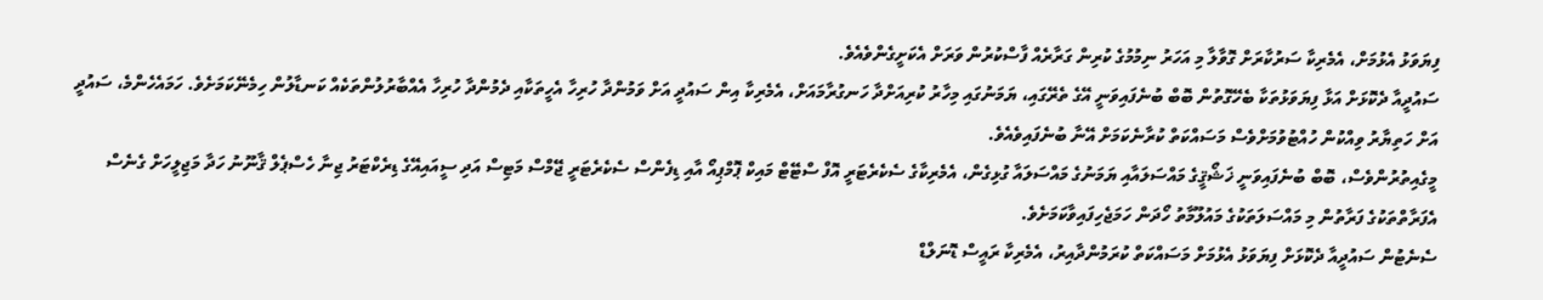ފިޔަވަޅު އެޅުމަށް، އެމެރިކާ ސަރުކާރަށް ގޮވާލާ މި އަހަރު ނިމުމުގެ ކުރިން ގަރާރެއް ފާސްކުރުން ވަރަށް އެކަށީގެންވެއެވެ.
ސައުދީއާ ދެކޮޅަށް އަޅާ ފިޔަވަޅުތަކާ ބެހޭގޮތުން ބޮބް ބުނެފައިވަނީ އޭގެ ތެރޭގައި، ޔަމަނުގައި މިހާރު ކުރިއަށްދާ ހަނގުރާމައަށް، އެމެރިކާ އިން ސައުދީ އަށް ވަމުންދާ ހުރިހާ އެހީތަކާއި ދެމުންދާ ހުރިހާ އެއްބާރުލުންތަކެއް ކަނޑާލުން ހިމެނޭކަމަށެވެ. ހަމައެހެންމެ، ސައުދީ އަށް ހަތިޔާރު ވިއްކުން ހުއްޓުވުމަށްވެސް މަސައްކަތް ކުރާނެކަމަށް އޭނާ ބުނެފައިވެއެވެ.
މީގެއިތުރުންވެސް، ބޮބް ބުނެފައިވަނީ ޚަޝޯޤީގެ މައްސަލައާއި ޔަމަނުގެ މައްސަލައާ ގުޅިގެން، އެމެރިކާގެ ސެކެރެޓަރީ އޮފް ސްޓޭޓް މައިކް ޕޮމްޕިއޯ އާއި ޑިފެންސް ސެކެރެޓަރީ ޖޭމްސް މަޓިސް އަދި ސީއައިއޭގެ ޑިރެކްޓަރު ޖިނާ ހެސްޕެލް ޤާނޫނު ހަދާ މަޖިލީހަށް ގެނެސް އެފަރާތްތަކުގެ ފަރާތުން މި މައްސަލަތަކުގެ މައުލޫމާތު ހޯދަން ހަމަޖެހިފައިވާކަމަށެވެ.
ސެނެޓުން ސައުދީއާ ދެކޮޅަށް ފިޔަވަޅު އެޅުމަށް މަސައްކަތް ކުރަމުންދާއިރު، އެމެރިކާ ރައީސް ޑޮނަލްޑް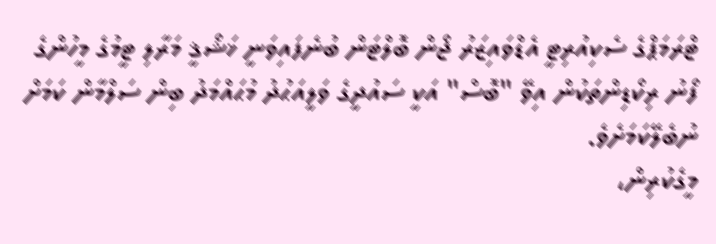ޓްރަމަޕްގެ ސެކިއުރިޓީ އެޑްވައިޒަރު ޖޯން ބޮލްޓަން ބުނެފައިވަނީ ޚަޝޯޤީ މަރާލި ޓީމުގެ މީހުންގެ ފޯނު ރިކޯޑިންތަކުން އިވޭ "ބޮސް" އަކީ ސައުދީގެ ވަލީއަޙުދު މުޙައްމަދު ބިން ސަލްމާން ކަމަށް ނުބެލޭކަމަށެވެ.
މީގެކުރިން،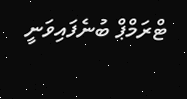ޓްރަމްޕް ބުނެފައިވަނީ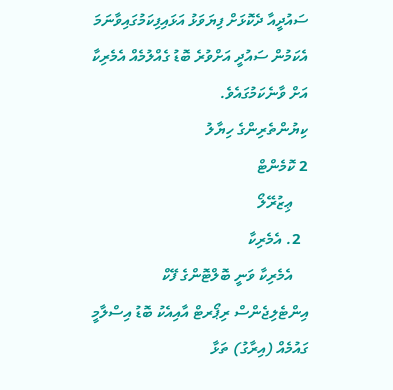ސައުދީއާ ދެކޮޅަށް ފިޔަވަޅު އަޅައިފިކަމުގައިވާނަމަ އެކަމުން ސައުދީ އަށްވުރެ ބޮޑު ގެއްލުމެއް އެމެރިކާ އަށް ވާނެކަމުގައެވެ.
ކިޔުންތެރިންގެ ހިޔާލު
2 ކޮމެންޓް
    ޢިޒުރޭލޯ
  2. އެމެރިކާ
    އެމެރިކާ ވަނީ ބޮލްޓޮންގެ ފޭކް އިންޓެލިޖެންސް ރިޕޯރޓް އާއިއެކު ބޮޑު އިސްލާމީ ގައުމެއް (އިރާގު) ތަޅާ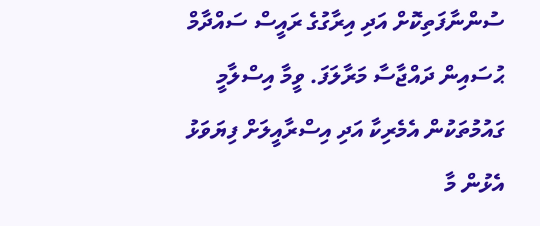ސުންނާފަތިކޮށް އަދި އިރާގުގެ ރައީސް ސައްދާމް ޙުސައިން ދައްޖާސާ މަރާލަފަ. ވީމާ އިސްލާމީ ގައުމުތަކުން އެމެރިކާ އަދި އިސްރާއީލަށް ފިޔަވަޅު އެޅުން މާ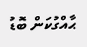ޙާއްގުކަން ބޮޑު